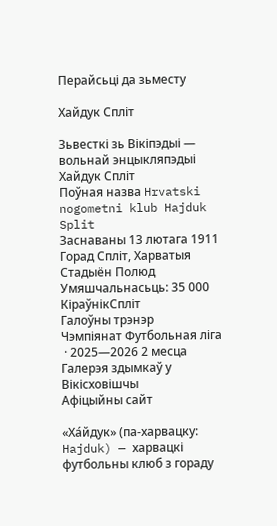Перайсьці да зьместу

Хайдук Спліт

Зьвесткі зь Вікіпэдыі — вольнай энцыкляпэдыі
Хайдук Спліт
Поўная назва Hrvatski nogometni klub Hajduk Split
Заснаваны 13 лютага 1911
Горад Спліт, Харватыя
Стадыён Полюд
Умяшчальнасьць: 35 000
КіраўнікСпліт
Галоўны трэнэр
Чэмпіянат Футбольная ліга
 · 2025—2026 2 месца
Галерэя здымкаў у Вікісховішчы
Афіцыйны сайт

«Ха́йдук» (па-харвацку: Hajduk) — харвацкі футбольны клюб з гораду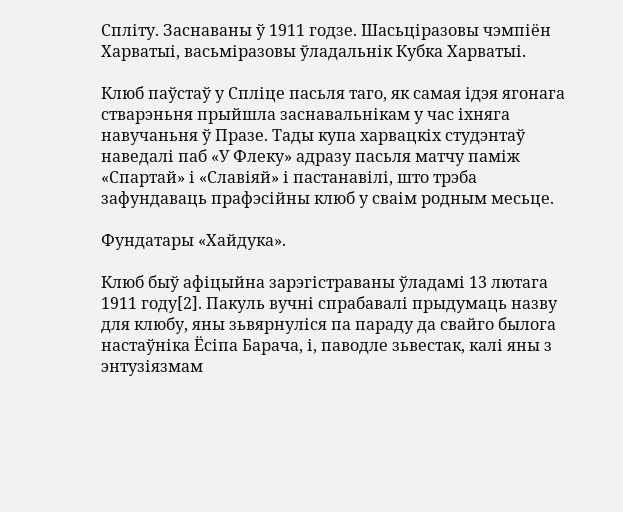Спліту. Заснаваны ў 1911 годзе. Шасьціразовы чэмпіён Харватыі, васьміразовы ўладальнік Кубка Харватыі.

Клюб паўстаў у Спліце пасьля таго, як самая ідэя ягонага стварэньня прыйшла заснавальнікам у час іхняга навучаньня ў Празе. Тады купа харвацкіх студэнтаў наведалі паб «У Флеку» адразу пасьля матчу паміж «Спартай» і «Славіяй» і пастанавілі, што трэба зафундаваць прафэсійны клюб у сваім родным месьце.

Фундатары «Хайдука».

Клюб быў афіцыйна зарэгістраваны ўладамі 13 лютага 1911 году[2]. Пакуль вучні спрабавалі прыдумаць назву для клюбу, яны зьвярнуліся па параду да свайго былога настаўніка Ёсіпа Барача, і, паводле зьвестак, калі яны з энтузіязмам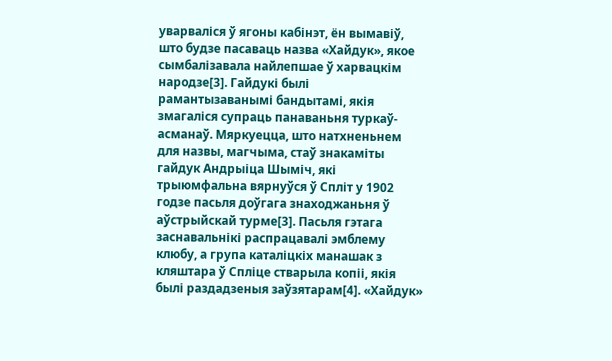уварваліся ў ягоны кабінэт, ён вымавіў, што будзе пасаваць назва «Хайдук», якое сымбалізавала найлепшае ў харвацкім народзе[3]. Гайдукі былі рамантызаванымі бандытамі, якія змагаліся супраць панаваньня туркаў-асманаў. Мяркуецца, што натхненьнем для назвы, магчыма, стаў знакаміты гайдук Андрыіца Шыміч, які трыюмфальна вярнуўся ў Спліт у 1902 годзе пасьля доўгага знаходжаньня ў аўстрыйскай турме[3]. Пасьля гэтага заснавальнікі распрацавалі эмблему клюбу, а група каталіцкіх манашак з кляштара ў Спліце стварыла копіі, якія былі раздадзеныя заўзятарам[4]. «Хайдук»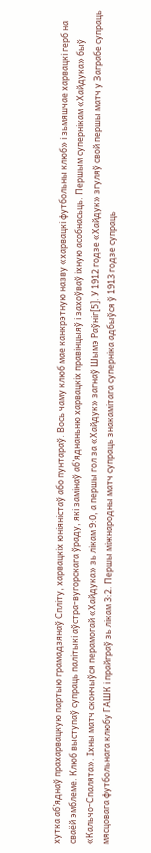хутка аб’яднаў прахарвацкую партыю грамадзянаў Спліту, харвацкіх юніяністаў або пунтараў. Вось чаму клюб мае канкрэтную назву «харвацкі футбольны клюб» і зьмяшчае харвацкі герб на сваёй эмблеме. Клюб выступаў супраць палітыкі аўстра-вугорскага ўраду, які замінаў аб’яднаньню харвацкіх правінцыяў і захоўваў іхную асобнасьць. Першым супернікам «Хайдука» быў «Кальчо-Спалята». Іхны матч скончыўся перамогай «Хайдука» зь лікам 9:0, а першы гол за «Хайдук» загнаў Шымэ Раўніг[5]. У 1912 годзе «Хайдук» згуляў свой першы матч у Заграбе супраць мясцовага футбольнага клюбу ГАШК і прайграў зь лікам 3:2. Першы міжнародны матч супраць знакамітага суперніка адбыўся ў 1913 годзе супраць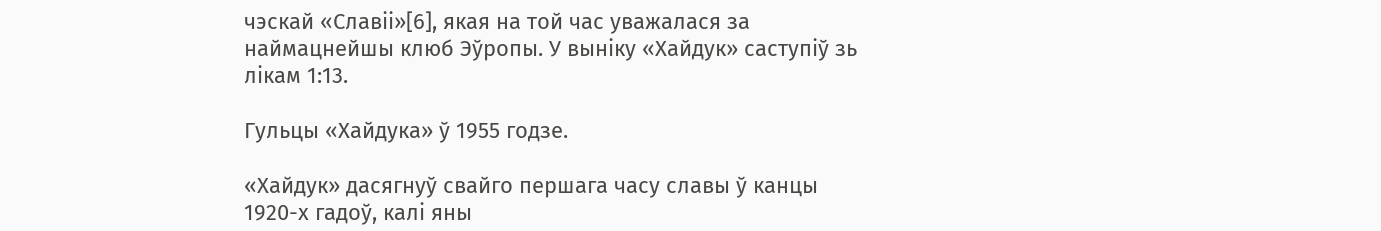чэскай «Славіі»[6], якая на той час уважалася за наймацнейшы клюб Эўропы. У выніку «Хайдук» саступіў зь лікам 1:13.

Гульцы «Хайдука» ў 1955 годзе.

«Хайдук» дасягнуў свайго першага часу славы ў канцы 1920-х гадоў, калі яны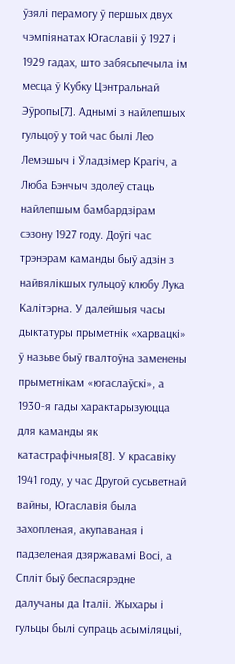ўзялі перамогу ў першых двух чэмпіянатах Югаславіі ў 1927 і 1929 гадах, што забясьпечыла ім месца ў Кубку Цэнтральнай Эўропы[7]. Аднымі з найлепшых гульцоў у той час былі Лео Лемэшыч і Ўладзімер Крагіч, а Люба Бэнчыч здолеў стаць найлепшым бамбардзірам сэзону 1927 году. Доўгі час трэнэрам каманды быў адзін з найвялікшых гульцоў клюбу Лука Калітэрна. У далейшыя часы дыктатуры прыметнік «харвацкі» ў назьве быў гвалтоўна заменены прыметнікам «югаслаўскі», а 1930-я гады характарызуюцца для каманды як катастрафічныя[8]. У красавіку 1941 году, у час Другой сусьветнай вайны, Югаславія была захопленая, акупаваная і падзеленая дзяржавамі Восі, а Спліт быў беспасярэдне далучаны да Італіі. Жыхары і гульцы былі супраць асыміляцыі,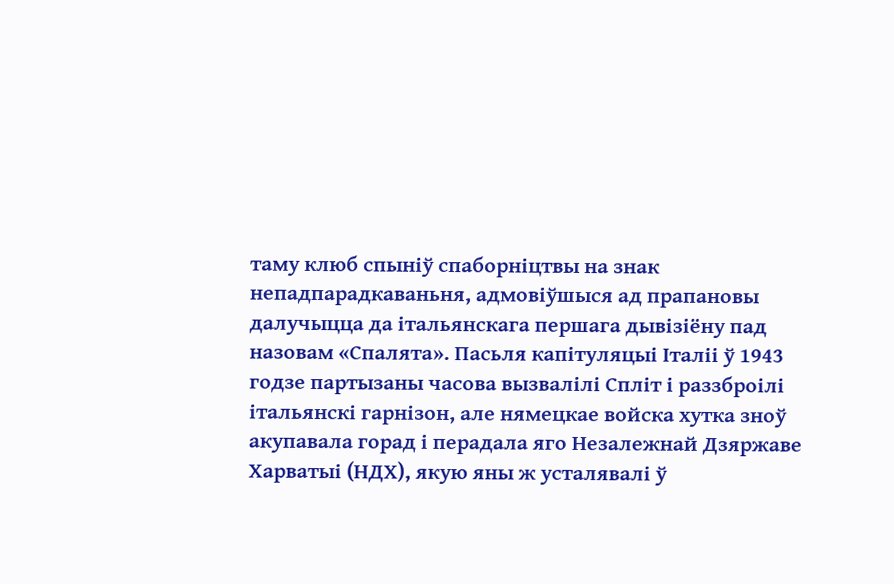таму клюб спыніў спаборніцтвы на знак непадпарадкаваньня, адмовіўшыся ад прапановы далучыцца да італьянскага першага дывізіёну пад назовам «Спалята». Пасьля капітуляцыі Італіі ў 1943 годзе партызаны часова вызвалілі Спліт і раззброілі італьянскі гарнізон, але нямецкае войска хутка зноў акупавала горад і перадала яго Незалежнай Дзяржаве Харватыі (НДХ), якую яны ж усталявалі ў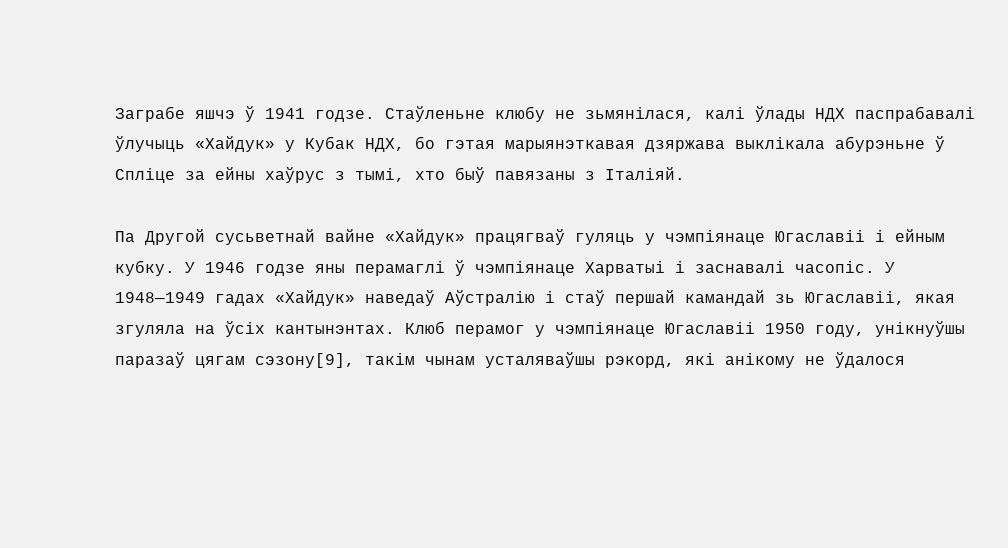Заграбе яшчэ ў 1941 годзе. Стаўленьне клюбу не зьмянілася, калі ўлады НДХ паспрабавалі ўлучыць «Хайдук» у Кубак НДХ, бо гэтая марыянэткавая дзяржава выклікала абурэньне ў Спліце за ейны хаўрус з тымі, хто быў павязаны з Італіяй.

Па Другой сусьветнай вайне «Хайдук» працягваў гуляць у чэмпіянаце Югаславіі і ейным кубку. У 1946 годзе яны перамаглі ў чэмпіянаце Харватыі і заснавалі часопіс. У 1948—1949 гадах «Хайдук» наведаў Аўстралію і стаў першай камандай зь Югаславіі, якая згуляла на ўсіх кантынэнтах. Клюб перамог у чэмпіянаце Югаславіі 1950 году, унікнуўшы паразаў цягам сэзону[9], такім чынам усталяваўшы рэкорд, які анікому не ўдалося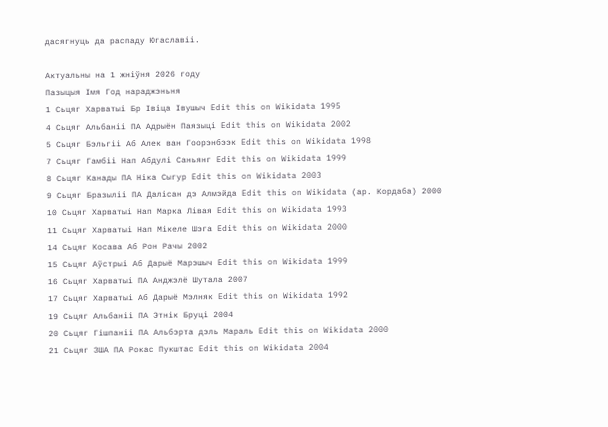дасягнуць да распаду Югаславіі.

Актуальны на 1 жніўня 2026 году
Пазыцыя Імя Год нараджэньня
1 Сьцяг Харватыі Бр Івіца Івушыч Edit this on Wikidata 1995
4 Сьцяг Альбаніі ПА Адрыён Паязыці Edit this on Wikidata 2002
5 Сьцяг Бэльгіі Аб Алек ван Гоорэнбээк Edit this on Wikidata 1998
7 Сьцяг Гамбіі Нап Абдулі Саньянг Edit this on Wikidata 1999
8 Сьцяг Канады ПА Ніка Сыгур Edit this on Wikidata 2003
9 Сьцяг Бразыліі ПА Далісан дэ Алмэйда Edit this on Wikidata (ар. Кордаба) 2000
10 Сьцяг Харватыі Нап Марка Лівая Edit this on Wikidata 1993
11 Сьцяг Харватыі Нап Мікеле Шэга Edit this on Wikidata 2000
14 Сьцяг Косава Аб Рон Рачы 2002
15 Сьцяг Аўстрыі Аб Дарыё Марэшыч Edit this on Wikidata 1999
16 Сьцяг Харватыі ПА Анджэлё Шутала 2007
17 Сьцяг Харватыі Аб Дарыё Мэлняк Edit this on Wikidata 1992
19 Сьцяг Альбаніі ПА Этнік Бруці 2004
20 Сьцяг Гішпаніі ПА Альбэрта дэль Мараль Edit this on Wikidata 2000
21 Сьцяг ЗША ПА Рокас Пукштас Edit this on Wikidata 2004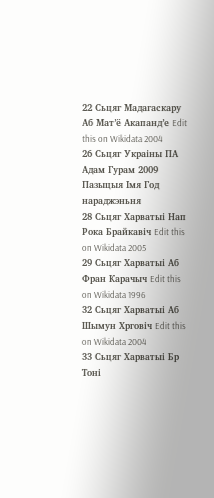22 Сьцяг Мадагаскару Аб Мат’ё Акапанд’е Edit this on Wikidata 2004
26 Сьцяг Украіны ПА Адам Гурам 2009
Пазыцыя Імя Год нараджэньня
28 Сьцяг Харватыі Нап Рока Брайкавіч Edit this on Wikidata 2005
29 Сьцяг Харватыі Аб Фран Карачыч Edit this on Wikidata 1996
32 Сьцяг Харватыі Аб Шымун Хрговіч Edit this on Wikidata 2004
33 Сьцяг Харватыі Бр Тоні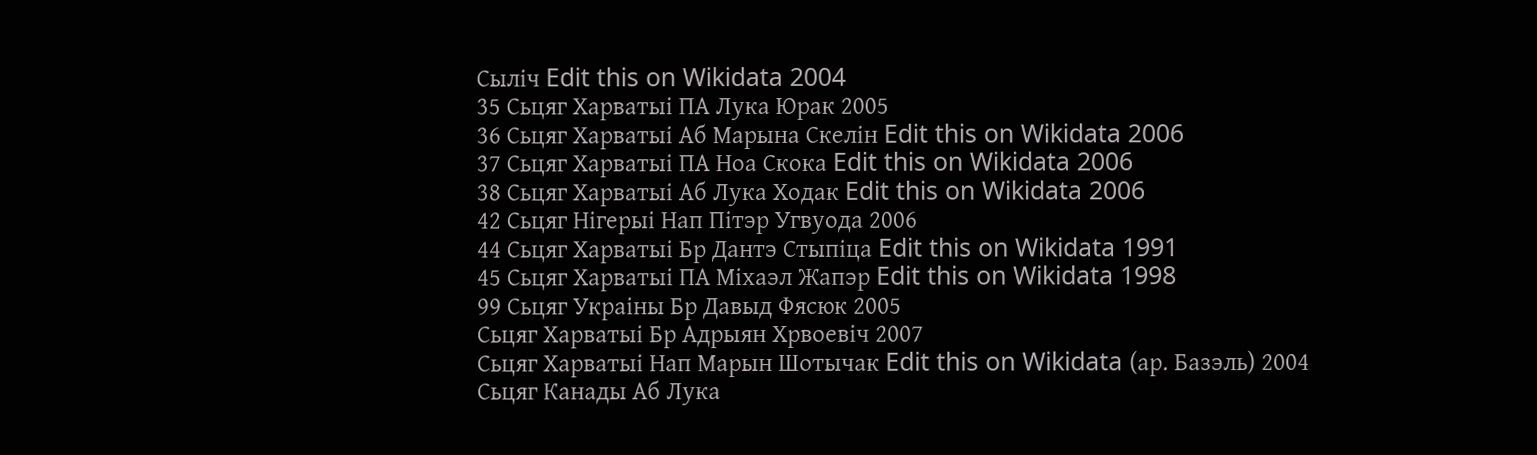Сыліч Edit this on Wikidata 2004
35 Сьцяг Харватыі ПА Лука Юрак 2005
36 Сьцяг Харватыі Аб Марына Скелін Edit this on Wikidata 2006
37 Сьцяг Харватыі ПА Ноа Скока Edit this on Wikidata 2006
38 Сьцяг Харватыі Аб Лука Ходак Edit this on Wikidata 2006
42 Сьцяг Нігерыі Нап Пітэр Угвуода 2006
44 Сьцяг Харватыі Бр Дантэ Стыпіца Edit this on Wikidata 1991
45 Сьцяг Харватыі ПА Міхаэл Жапэр Edit this on Wikidata 1998
99 Сьцяг Украіны Бр Давыд Фясюк 2005
Сьцяг Харватыі Бр Адрыян Хрвоевіч 2007
Сьцяг Харватыі Нап Марын Шотычак Edit this on Wikidata (ар. Базэль) 2004
Сьцяг Канады Аб Лука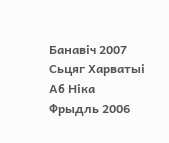Банавіч 2007
Сьцяг Харватыі Аб Ніка Фрыдль 2006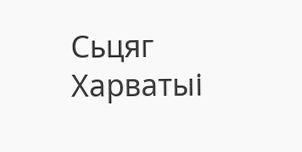Сьцяг Харватыі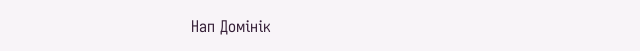Нап Домінік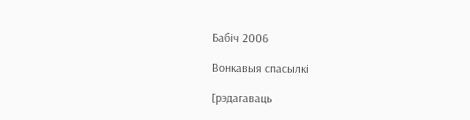Бабіч 2006

Вонкавыя спасылкі

[рэдагаваць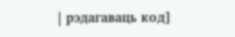| рэдагаваць код]